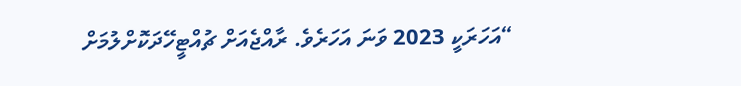“އަހަރަކީ 2023 ވަނަ އަހަރެވެ. ރާއްޖެއަށް ޗުއްޓީހޭދަކޮށްލުމަށް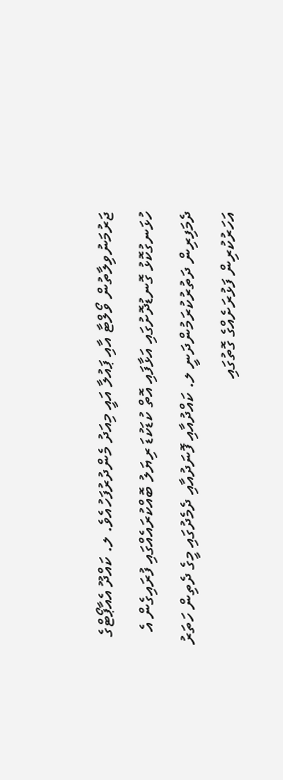ޖަރުމަނުވިލާތުން ވޯލްޓާ އާއި ޕައުލާ އައީ މިއަދު މެންދުރުފަހުއެވެ. ލ. ކައްދޫ އެއާޕޯޓްގެ ހުޅަނގުކޮޅު ގޮނޑުދޮށުގައި އަޅާފައި އޮތް ކުޑަކުޑަ ރިޔަލު ބޮއްކުރައެއްގައި ފުރައިގެން އެ ދެމަފިރިން ދަތުރުކުރަމުންދަނީ ލ. ކައްދުއާއި ފޮނަދުއާއި ދެމެދުގައި މީގެ ދެތިން ހަތަރު އަހަރުކުރިން ފަޅުރަށެއްގެ ގޮތުގައި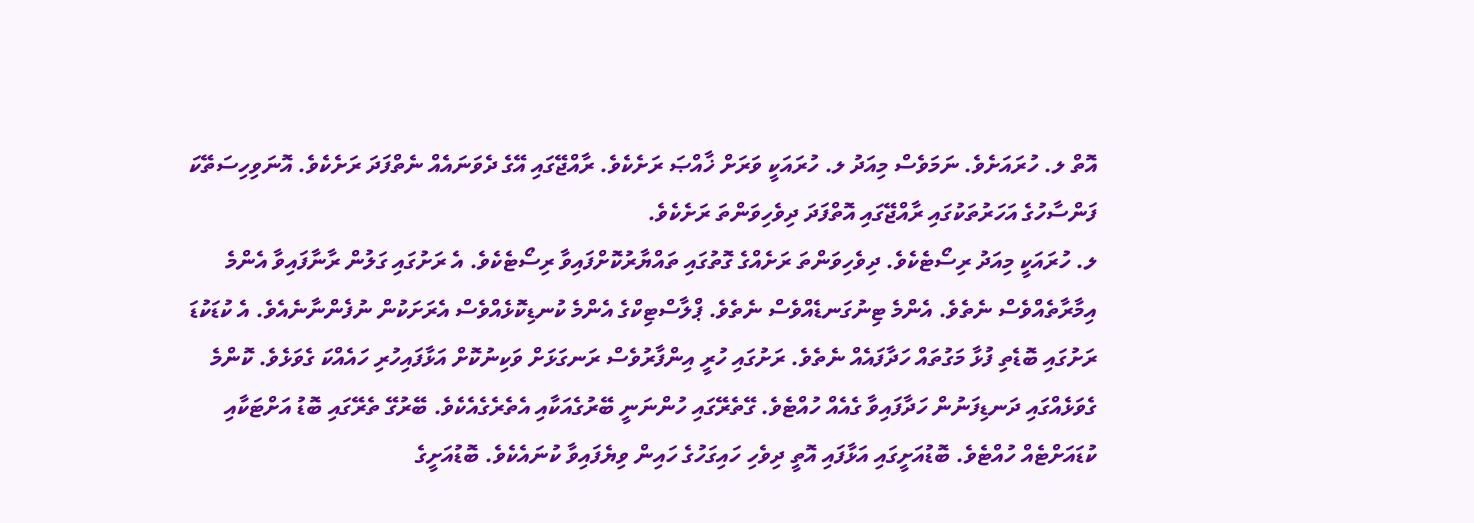އޮތް ލ. ހުރައަށެވެ. ނަމަވެސް މިއަދު ލ. ހުރައަކީ ވަރަށް ޚާއްޞަ ރަށެކެވެ. ރާއްޖޭގައި އޭގެ ދެވަނައެއް ނެތްފަދަ ރަށެކެވެ. އޮނަވިހިސަތޭކަ ފަންސާހުގެ އަހަރުތަކުގައި ރާއްޖޭގައި އޮތްފަދަ ދިވެހިވަންތަ ރަށެކެވެ.
ލ. ހުރައަކީ މިއަދު ރިސޯޓެކެވެ. ދިވެހިވަންތަ ރަށެއްގެ ގޮތުގައި ތައްޔާރުކޮށްފައިވާ ރިސޯޓެކެވެ. އެ ރަށުގައި ގަލުން ރާނާފައިވާ އެންމެ އިމާރާތެއްވެސް ނެތެވެ. އެންމެ ޓިނުގަނޑެއްވެސް ނެތެވެ. ޕްލާސްޓިކްގެ އެންމެ ކުނޑިކޮޅެއްވެސް އެރަށަކުން ނުފެންނާނެއެވެ. އެ ކުޑަކުޑަ ރަށުގައި ބޮޑެތި ފުޅާ މަގުތައް ހަދާފައެއް ނެތެވެ. ރަށުގައި ހުރީ އިންފާރުވެސް ރަނގަޅަށް ވަކިނުކޮށް އަޅާފައިހުރި ހައެއްކަ ގެވަޅެވެ. ކޮންމެ ގެވަޅެއްގައި ދަނޑިފަނުން ހަދާފައިވާ ގެއެއް ހުއްޓެވެ. ގޭތެރޭގައި ހުންނަނީ ބޭރުގެއަކާއި އެތެރެގެއެކެވެ. ބޭރުގޭ ތެރޭގައި ބޮޑު އަށްޓަކާއި ކުޑައަށްޓެއް ހުއްޓެވެ. ބޮޑުއަށީގައި އަޅާފައި އޮތީ ދިވެހި ހައިގަހުގެ ހައިން ވިޔެފައިވާ ކުނައެކެވެ. ބޮޑުއަށީގެ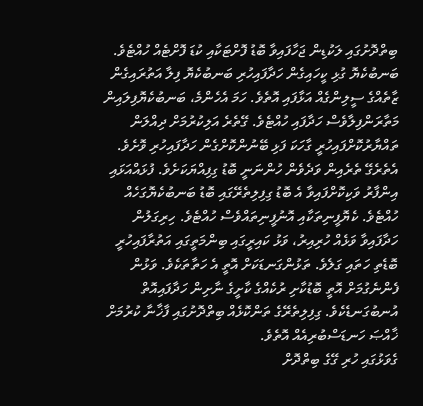ބިތްދޮށުގައި ލަކުޑިން ޖަހާފައިވާ ބޮޑު ފޮށްޓަކާއި ކުޑަ ފޮށްޓެއް ހުއްޓެވެ. ބަނބުކެޔޮ ގުޅި ކީހައިގެން ހަދާފައިހުރި ބަނބުކެޔޮ ފިލާ އަތުރައިގެން ޒާތެއްގެ ސީލިންގެއް އަޅާފައި އޮތެވެ. ހަމަ އެހެންމެ، ބަނބުކެޔޮފިލައިން މަތާރަންފިލާވެސް ހަދާފައި ހުއްޓެވެ. ގޭތެރެ އަލިކުރުމަށް ދިއްލަން ތައްޔާރުކޮށްފައިހުރީ ގާހަކަ ފަޅި ބޭނުންކޮށްގެން ހަދާފައިހުރި ވޮށެވެ.
އެތެރެގޭ ތެރެއިން ވަދެވެން ހުންނަނީ ބޮޑު ގިފިއްޔަކަށެވެ. ފުޅައްއަޅައި އިންފާރު ވަކިކޮށްފައިވާ އެ ބޮޑު ގިފިލިތެރޭގައި ބޮޑު ބަނބުކެޔޮގަހެއް ހުއްޓެވެ. ކެޔޮފީނިތަކާއި އޮނުފީނިތައްވެސް ހުއްޓެވެ. ހިރިގަލުން ހަދާފައިވާ ވަޅެއް ހުރިއިރު، ވަޅު ކައިރީގައި ބިންމަތީގައި އަތުރާފައިހުރީ ބޮޑެތި ހަތައި ގަލެވެ. ތަޅުންގަނޑަކަށް އޮތީ އެ ހަތާތަކެވެ. ވަޅުން ފެންނެގުމަށް އޮތީ ބޮޑުކާށި ރުކެއްގެ ކާށީގެ ނާށިން ހަދާފައިއޮތް އުނބުގަނޑެކެވެ. ގިފިލިތެރޭގެ ތަންކޮޅެއް ބިތްދޮށުގައި ފާޚާނާ ކުރުމަށް ޚާއްޞަ ހަނޑަސްބުރިއެއް އޮތެވެ.
ގެވަޅުގައި ހުރި ގޭގެ ބިތްދޮށް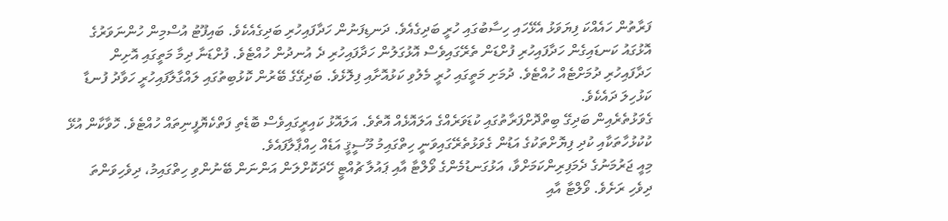ފަރާތުން ހައެއްކަ ފިޔަވަޅު އެޅޭހައި ހިސާބުގައި ހުރީ ބަދިގެއެވެ. ދަނޑިފަނުން ހަދާފައިހުރި ބަދިގެއެކެވެ. ބައިފޫޓު އުސްމިން ހުންނަވަރުގެ އޮޅުގައު ކަނޑައިގެން ހަދާފައިހުރި ފުށްޑަން ތެރޭގައިވެސް އޮޅުގަލުން ހަދާފައިހުރި ދެ އުނދުން ހުއްޓެވެ. ފުށްޑަނާ ދިމާ މަތީގައި އޮށިން ހަދާފައިހުރި ދުމަށްޓެއް ހުއްޓެވެ. ދުމަށި މަތީގައި ހުރީ މެލުވި ކަޅުއޮށާއި ފިލޮޅެވެ. ބަދިގޭގެ ބޭރުން ކޮޅުބިތުގައި ލައްގާލާފައިހުރީ ހަވާދު ފުނޑާ ކަޅުހިލަ ދައެކެވެ.
ގެވަޅުތެރެއިން ބަދިގޭ ބިތްދޮށްފަރާތުގައި ކުޑަވަރެއްގެ އަލައޮޅެއް އޮތެވެ. އަލައޮޅު ކައިރީގައިވެސް ބޮޑެތި ފަތްކެޔޮފީނިތައް ހުއްޓެވެ. ހޮވާކާން އުޅޭ ކުކުޅުހާތަކާއި ކުދި ފިޔޮށްތަކުގެ އަޑުން ގެވަޅުތެރޭގައިވަނީ ހިތްގައިމު މޫސީޤީ އަޑެއް ހިއްޕާލާފައެވެ.
މިއީ ޖަރުމަނުގެ ދެމަފިރިންކަމަށްވާ، އަޅުގަނޑުމެންގެ ވޯލްޓާ އާއި ޕައުލާ ޗުއްޓީ ހޭދަކޮށްލަން އަންނަން ބޭނުންވި ހިތްގައިމު، ދިވެހިވަންތަ ދިވެހި ރަށެވެ. ވޯލްޓާ އާއި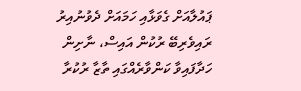ޕައުލާއަށް ގެވަޅާއި ހަމައަށް ދެވުނުއިރު ރައިވެރިބޭ ރުކުން އައިސް، ނާށިން ހަދާފައިވާ ކަންވާރެއްގައި ތާޒާ ރުކުރާ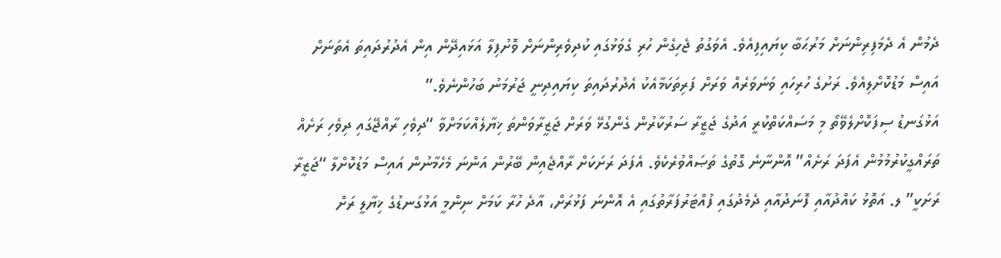ދެމުން އެ ދެމަފިރިންނަށް މަރުޙަބާ ކިޔައިފިއެވެ. އެވަގުތު ޖެހިގެން ހުރި ގެވަޅުގައި ކުދިވެރިންނަށް ވޮށުފިލާ އަޅައިދޭން އިން އެދުރުދައިތަ އެތަނަށް އައިސް މަޑުކޮށްލިއެވެ. ރަށުގެ ހުރިހައި ވަނަވަރެއް ވަރަށް ފަރިތަކަމާއެކު އެދުރުދައިތަ ކިޔައިދިނީ ޖަރުމަނު ބަހުންނެވެ.”
އަޅުގަނޑު ސިފަކޮށްލެވޭތޯ މި މަސައްކަތްކުރީ އަދުގެ ޖަޒީރާ ސަރުކާރުން ގެންގުޅޭ ވަރަށް ޖަޒީރާވަންތަ ޚިޔާލެއްކަމަށްވާ “ދިވެހި ރާއްޖޭގައި ދިވެހި ރަށެއް ތަރައްގީކުރުމުމުން އެފަދަ ރަށެއް” އޮންނާނެ ގޮތުގެ ތަޞައްވުރެކެވެ. އެފަދަ ރަށަކަށް ރާއްޖެއިން ބޭރުން އަންނަ މެހެމާނުން އައިސް މަޑުކޮށްލާ “ޖަޒީރާ ރަށަކީ” ލ. އަތޮޅު ކައްދުއާއި ފޮނަދުއާއި ދެމެދުގައި ފުއްޓަރުފަރާތުގައި އެ އޮންނަ ފަޅުރަށް، އާދެ ހުރާ ކަމަށް ނިންމީ އަޅުގަނޑުގެ ޚިޔާލީ ރަށް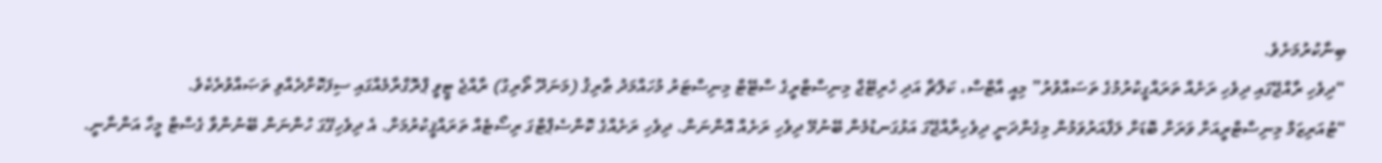ބިނާކުރުމަށެވެ.
“ދިވެހި ރާއްޖޭގައި ދިވެހި ރަށެއް ތަރައްގީކުރުމުގެ ތަސައްވުރު” މިއީ އާޓްސް، ކަލްޗާ އަދި ހެރިޓޭޖް މިނިސްޓްރީގެ ސްޓޭޓް މިނިސްޓަރު މުހައްމަދު ޠާރިޤު (މަނަދޫ ތޯރިގު) ރާއްޖެ ޓީވީ ޕްރޮގްރާމެއްގައި ސިފަކޮށްދެއްވި ތަޞައްވުރެކެވެ.
“ޓުއަރިޒަމް މިނިސްޓްރީއަށް ވަރަށް ބޮޑަށް ލަފާއަރުވަމުން މިގެންދަނީ ދިވެހިރާއްޖޭގަ އަޅުގަނޑުމެން ބޭނުމޭ ދިވެހި ރަށެއް އޮންނަން. ދިވެހި ރަށެއްގެ ކޮންސެޕްޓްގަ ރިސޯޓެއް ތަރައްޤީކުރުމަށް. އެ ދިވެހިގޭގަ ހުންނަން ބޭނުންވާ ގެސްޓް މީހާ އަންނާނީ.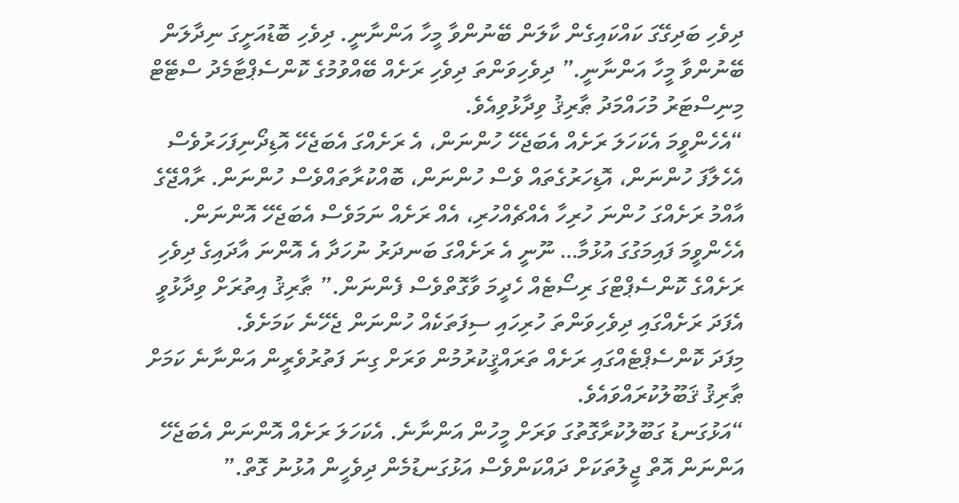ދިވެހި ބަދިގޭގަ ކައްކައިގެން ކާލަން ބޭނުންވާ މީހާ އަންނާނީ. ދިވެހި ބޮޑުއަށީގަ ނިދާލަން ބޭނުންވާ މީހާ އަންނާނީ.” ދިވެހިވަންތަ ދިވެހި ރަށެއް ބޭއްވުމުގެ ކޮންސެޕްޓާމެދު ސްޓޭޓް މިނިސްޓަރު މުހައްމަދު ޠާރިޤު ވިދާޅުވިއެވެ.
“އެހެންވީމަ އެކަހަލަ ރަށެއް އެބަޖެހޭ ހުންނަން، އެ ރަށެއްގަ އެބަޖެހޭ އޮޑިދޯނިފަހަރުވެސް އެހެލާފަ ހުންނަން، އޮޑިހަރުގެތައް ވެސް ހުންނަން، ބޮއްކުރާތައްވެސް ހުންނަން. ރާއްޖޭގެ އާއްމު ރަށެއްގަ ހުންނަ ހުރިހާ އެއްޗެއްހުރި، އެއް ރަށެއް ނަމަވެސް އެބަޖެހޭ އޮންނަން. އެހެންވީމަ ފައިމަގުގަ އުޅުމާ… ނޫނީ އެ ރަށެއްގަ ބަނދަރު ނުހަދާ އެ އޮންނަ އާދައިގެ ދިވެހި ރަށެއްގެ ކޮންސެޕްޓްގަ ރިސޯޓެއް ހެދީމަ ވާގޮތްވެސް ފެންނަން.” ޠާރިޤު އިތުރަށް ވިދާޅުވީ އެފަދަ ރަށެއްގައި ދިވެހިވަންތަ ހުރިހައި ސިފަތަކެއް ހުންނަން ޖެހޭނެ ކަމަށެވެ.
މިފަދަ ކޮންސެޕްޓެއްގައި ރަށެއް ތަރައްޤީކުރުމުން ވަރަށް ގިނަ ފަތުރުވެރީން އަންނާނެ ކަމަށް ޠާރިޤު ޤަބޫލުކުރައްވައެވެ.
“އަޅުގަނޑު ގަބޫލުކުރާގޮތުގަ ވަރަށް މީހުން އަންނާނެ. އެކަހަލަ ރަށެއް އޮންނަން އެބަޖެހޭ އަންނަން އޮތް ޖީލުތަކަށް ދައްކަންވެސް އަޅުގަނޑުމެން ދިވެހީން އުޅުނު ގޮތް.”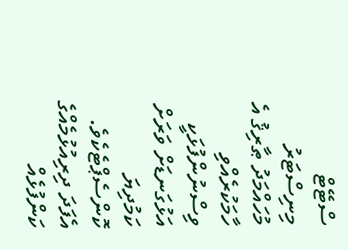ސްޓޭޓް މިނިސްޓަރު މުހައްމަދު ޠާރިޤު އެ ހާމަކުރެއްވި ވިސްނުންފުޅަކީ އަޅުގަނޑަށް ވަރަށް ކަމުދިޔަ ކޮންސެޕްޓެކެވެ. އެފަދަ ދިރިއުޅުމެއްގެ ކަންފުޅެއް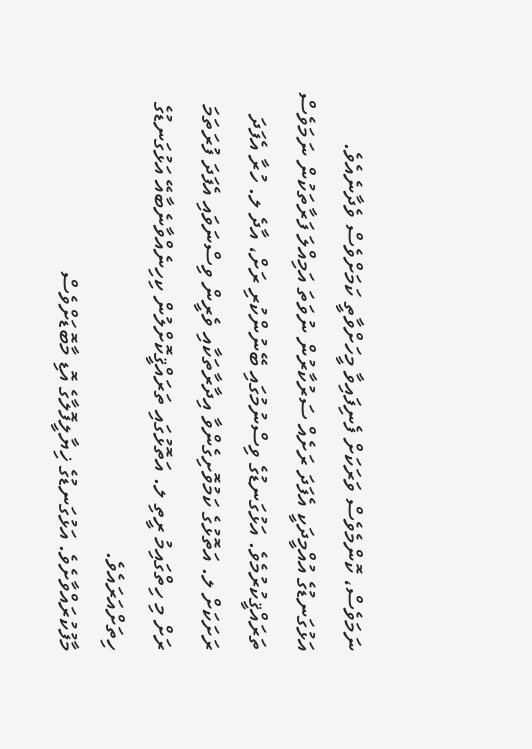ނަމަވެސް، ކޮންމެވެސް ވަރަކަށް ފެނިފައިވާ މީހަށްވާތީ ކަމަށްވެސް ވެދާނެއެވެ. އަޅުގަނޑުގެ އުއްމީދަކީ އެފަދަ ރަށެއް ސަރުކާރުން ނުވަތަ އަމިއްލަ ފަރާތަކުން ނަމަވެސް ތަރައްޤީކުރުމެވެ. އަޅުގަނޑުގެ ވިސްނުމުގައި ބޭނުންކުރި ރަށް، އާދެ ލ. ހުރާ އެފަދަ ރަށަކަށް ލ. އަތޮޅުގެ ކަމުވޮށިގެންވާ އިދާރާތަކާއި ވެރީން ވިސްނަވައި އެފަދަ ފުރަތަމަ ރަށް މި ހިތްގައިމު ރީތި ލ. އަތޮޅުގައި ތަރައްޤީކޮށްލުން ކިހިނެއްވާނެބާއޭ އަޅުގަނޑުގެ ހިތަށްއަރައެވެ.
މާފުކުރައްވާށެވެ. އަޅުގަނޑުގެ ޚިޔާލީފޮލާގެ އޮޑި މާބޮޑަށްވެސް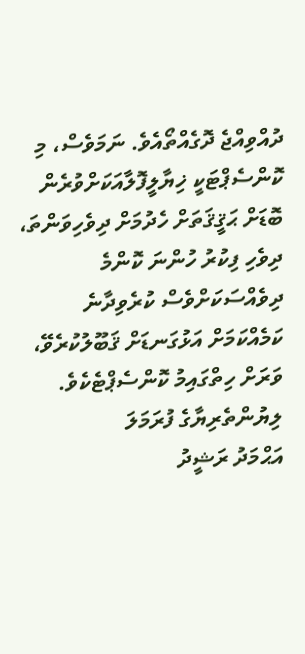ދުއްވިއްޖެ ދޮގެއްތޯއެވެ. ނަމަވެސް، މި ކޮންސެޕްޓަކީ ޚިޔާލީފޮލާއަކަށްވުރެން ބޮޑަށް ޙަޤީޤަތަށް ހެދުމަށް ދިވެހިވަންތަ، ދިވެހި ފިކުރު ހުންނަ ކޮންމެ ދިވެއްސަކަށްވެސް ކުރެވިދާނެ ކަމެއްކަމަށް އަޅުގަނޑަށް ޤަބޫލުކުރެވޭ، ވަރަށް ހިތްގައިމު ކޮންސެޕްޓެކެވެ.
ލިޔުންތެރިޔާގެ ފުރަމަލަ
އަޙްމަދު ރަޝީދު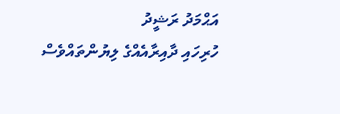އަޙްމަދު ރަޝީދު
ހުރިހައި ދާއިރާއެއްގެ ލިޔުންތައްވެސް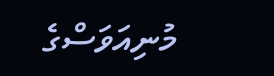މުނިއަވަސްގެ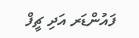ފައުންޑަރ އަދި ޗީފް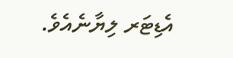އެޑިޓަރ ލިޔާނެއެވެ.